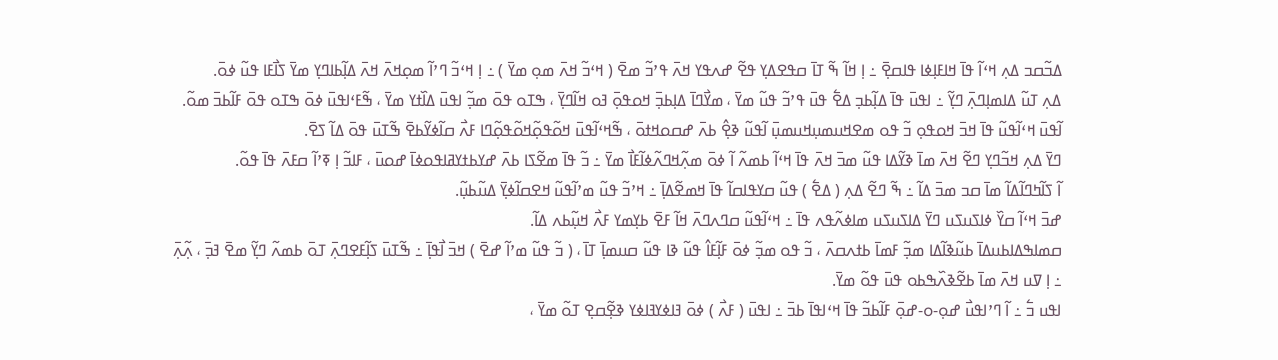ߡߏ߬ߛߏ ߡߍ߲ ߞߵߊ߬ ߟߊ߫ ߞߊߓߊ߲ߦߊ ߟߊߛߐ߲߫ ߸ ߊ߲ ߞߊ߬ ߒ߬ ߠߊ߫ ߛߟߐߡߌ߲ ߟߐ߬ ߝߍߟߌ ߞߍ߫ ߟߴߏ߬ ߘߐ߫ ( ߞߵߏ߬ ߞߍ߫ ߘߋ߲ ߘߌ߫ ) ߸ ߊ߲ ߞߵߏ߬ ߣߴߊ߬ ߘߋ߲ߞߍ߫ ߞߍ߫ ߡߊ߲߬ߕߊߣߌ߲ ߘߌ߫ ߖߊ߯ߓߊ ߟߎ߬ ߦߋ߫.
ߡߍ߲ ߠߎ߬ ߡߊߘߊ߲ߣߍ߲߫ ߣߌ߲߬ ߸ ߊߟߎ߫ ߟߊ߫ ߡߊ߲߬ߕߏ߲ ߡߐ߱ ߟߎ߫ ߟߴߏ߬ ߟߎ߬ ߘߌ߫ ، ߘߌ߯ߣߊ߫ ߡߊ߲ߕߏ߲߫ ߞߋߟߋ߲߫ ߔߋ ߞߊ߬ߣߌ߲߫ ، ߒߠߋ ߟߋ߫ ߘߏ߲߬ ߊߟߎ߫ ߡߊ߰ߙߌ ߘߌ߫ ، ߒ߬ߓߵߊߟߎ߫ ߦߋ߫ ߒߠߋ ߟߋ߫ ߓߊ߬ߕߏ߫ ߘߋ߬.
ߊ߬ߟߎ߫ ߞߵߊ߬ߟߎ߬ ߟߊ߫ ߞߏ߫ ߞߋߟߋ߲ ߏ߬ ߟߋ ߘߐߞߎߘߎ߲ߞߎߘߎ߲߫ ߊ߬ߟߎ߬ ߢߐ߲߮ ߕߍ߫ ߝߛߋߞߙߋ߫ ، ߒ߬ߞߵߊ߬ߟߎ߫ ߞߋ߬ߟߋ߲߬ߞߋ߬ߟߋ߲߬ߣߊ ߓߍ߯ ߛߊ߬ߦߌ߬ߕߐ߫ ߒ߬ߠߎ߫ ߟߋ߫ ߡߊ߬ ߖߐ߫.
ߣߌ߫ ߡߍ߲ ߞߏ߬ߣߌ߲ ߣߐ߬ ߞߍ߫ ߘߊ߫ ߢߌ߬ߡߊ ߟߎ߬ ߘߏ߫ ߞߍ߫ ߟߊ߫ ߞߵߊ߬ ߕߘߍ߬ ߊ߬ ߦߋ߫ ߘߍ߲߬ߞߣߍ߬ߦߊ߬ߓߊ߯ ߘߌ߫ ߸ ߏ߬ ߟߊ߫ ߘߐ߬ߖߊ ߕߍ߫ ߝߌߕߙߌߥߊߟߋߦߊ߫ ߝߋߎ߫ ، ߓߊߏ߬ ߊ߲ ߧߴߊ߬ ߛߓߍ߫ ߟߊ߫ ߟߋ߬.
ߊ߬ ߖߊ߬ߤߣߊ߬ߡߊ߬ ߘߊ߫ ߛߏ ߘߏ߫ ߡߊ߬ ߸ ߒ߬ ߣߐ߬ ߡߍ߲ ( ߡߐ߱ ) ߟߎ߬ ߛߌߟߊߛߊ߬ ߟߊ߫ ߞߘߐ߬ߡߊ߲߫ ߸ ߞߴߏ߬ ߟߎ߬ ߘߴߊ߬ߟߎ߬ ߞߐߛߊ߬ߦߌ߲߫ ߡߎ߬ߕߎ߲߬.
ߝߏ߫ ߞߵߊ߬ ߛߌ߰ ߦߊߖߎߖߎ ߣߌ߫ ߡߊߖߎߖߎ ߘߊߦߍ߬ߟߍ ߟߊ߫ ߸ ߞߵߊ߬ߟߎ߬ ߛߣߍߣߍ߫ ߞߊ߬ ߓߐ߫ ߕߌ߲ߘߌ ߓߍ߯ ߞߎ߲߬ߕߍ ߡߊ߬.
ߛߘߊߒߡߊߕߎߡߊ߫ ߕߎ߬ߢߊ߬ߡߊ ߘߏ߲߬ ߓߘߊ߫ ߕߙߍߛߍ߫ ، ߏ߬ ߟߋ ߘߏ߲߬ ߦߋ߫ ߓߊ߲߬ߓߊ߮ ߟߎ߬ ߢߊ ߟߎ߬ ߛߎߘߊ߲߫ ߠߊ߫ ، ( ߏ߬ ߟߎ߬ ߘߴߊ߬ ߝߐ߫ ) ߞߏ߫ ߊ߯ߟߊ߲߫ ߸ ߒ߬ߠߎ߫ ߖߊ߲߬ߓߐߣߍ߲߫ ߠߋ߫ ߕߘߍ߬ ߣߌ߲߬ ߘߐ߫ ߔߏ߲߫ ، ߍ߲߬ߍ߲߫ ߸ ߊ߲ ߜߎ ߞߍ߫ ߘߊ߫ ߕߐ߬ߢߍ߰ߒߕߋ ߟߎ߫ ߟߋ߬ ߘߌ߫.
ߊߟߎ ߏ߱ ߸ ߊ߬ ߣߴߊߟߎ߯ ߝߋ߲-ߋ-ߝߋ߲߫ ߓߊ߬ߕߏ߬ ߟߊ߫ ߞߵߊߟߊ߫ ߕߏ߫ ߸ ߊߟߎ߫ ( ߓߍ߯ ) ߦߋ߫ ߔߊߦߌߔߊߦߌ ߢߐ߲߬ߛߐ߲ ߠߋ߬ ߘߌ߫ ،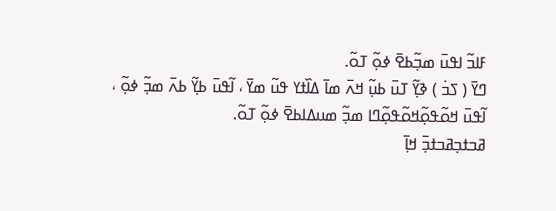ߓߊߏ߬ ߊߟߎ߫ ߘߏ߲߬ߕߐ߫ ߦߋ߲߬ ߠߋ߬.
ߣߌ߫ ( ߖߏ߭ ) ߢߌ߲߬ ߠߎ߫ ߕߎ߲߬ ߞߍ߫ ߘߊ߫ ߡߊ߰ߙߌ ߟߎ߬ ߘߌ߫ ، ߊ߬ߟߎ߫ ߕߌ߲߬ ߕߍ߫ ߘߏ߲߬ ߦߋ߲߬ ، ߊ߬ߟߎ߫ ߞߋ߬ߟߋ߲߬ߞߋ߬ߟߋ߲߬ߣߊ ߘߏ߲߬ ߘߎߡߊߕߐ߫ ߦߋ߲߬ ߠߋ߬.
ߥߏߙߏ߲ߥߏߙߏ߲߫ ߞߊ߲߫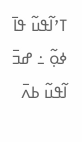ߠߴߊ߬ߟߎ߬ ߟߊ߫ ߦߋ߲߬ ߸ ߝߏ߫ ߊ߬ߟߎ߬ ߕߍ߫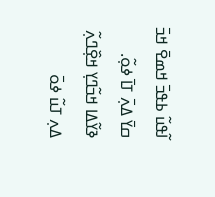ߊ߬ߟߎ߬ ߕߟߏ߫ ߞߘߐ߫ ߞߏ߫ ߛߌ߫ ߡߍ߲߫ ߠߊ߫ ߦߋ߲߬.
ߢߌ߬ߡߊ ߞߏ߬ߣߌ߲ ߞߐ߲߰ߣߍ߲߬ ߡߍ߲ ߠߎ߬ ߦߋ߫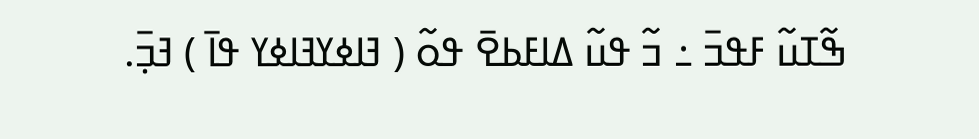ߒ߬ߠߎ߬ ߓߟߏ߫ ߸ ߏ߬ ߟߎ߬ ߡߊߓߕߐ߫ ߟߋ߬ ( ߔߊߦߌߔߊߦߌ ߟߊ߫ ) ߔߏ߲߫.